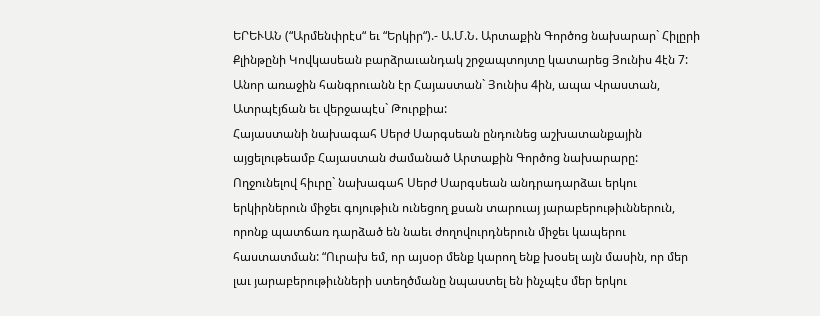ԵՐԵՒԱՆ (“Արմենփրէս“ եւ “Երկիր“).- Ա.Մ.Ն. Արտաքին Գործոց նախարար` Հիլըրի Քլինթընի Կովկասեան բարձրաւանդակ շրջապտոյտը կատարեց Յունիս 4էն 7: Անոր առաջին հանգրուանն էր Հայաստան` Յունիս 4ին, ապա Վրաստան, Ատրպէյճան եւ վերջապէս` Թուրքիա:
Հայաստանի նախագահ Սերժ Սարգսեան ընդունեց աշխատանքային այցելութեամբ Հայաստան ժամանած Արտաքին Գործոց նախարարը:
Ողջունելով հիւրը` նախագահ Սերժ Սարգսեան անդրադարձաւ երկու երկիրներուն միջեւ գոյութիւն ունեցող քսան տարուայ յարաբերութիւններուն, որոնք պատճառ դարձած են նաեւ ժողովուրդներուն միջեւ կապերու հաստատման: “Ուրախ եմ, որ այսօր մենք կարող ենք խօսել այն մասին, որ մեր լաւ յարաբերութիւնների ստեղծմանը նպաստել են ինչպէս մեր երկու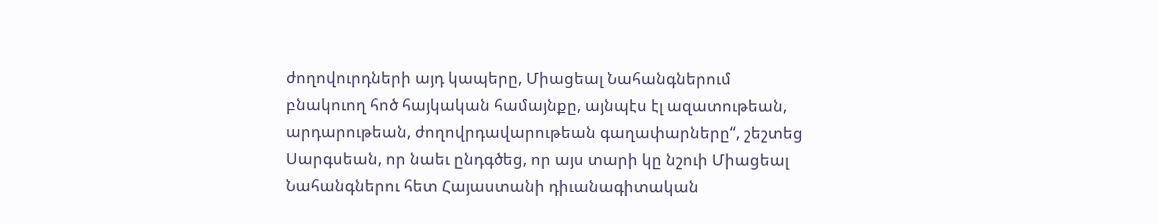ժողովուրդների այդ կապերը, Միացեալ Նահանգներում բնակուող հոծ հայկական համայնքը, այնպէս էլ ազատութեան, արդարութեան, ժողովրդավարութեան գաղափարները“, շեշտեց Սարգսեան, որ նաեւ ընդգծեց, որ այս տարի կը նշուի Միացեալ Նահանգներու հետ Հայաստանի դիւանագիտական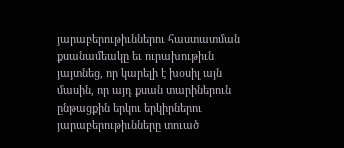յարաբերութիւններու հաստատման քսանամեակը եւ ուրախութիւն յայտնեց, որ կարելի է խօսիլ այն մասին, որ այդ քսան տարիներուն ընթացքին երկու երկիրներու յարաբերութիւնները տուած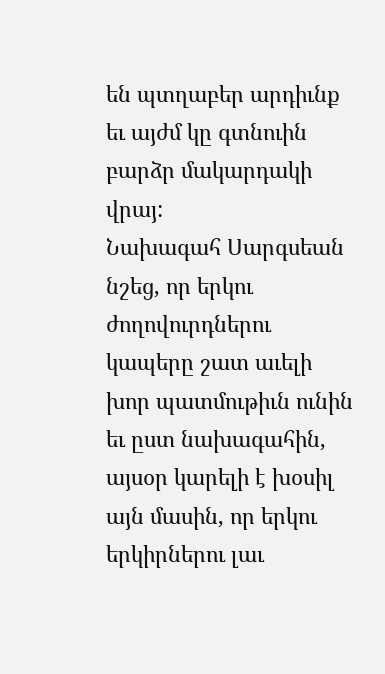են պտղաբեր արդիւնք եւ այժմ կը գտնուին բարձր մակարդակի վրայ:
Նախագահ Սարգսեան նշեց, որ երկու ժողովուրդներու կապերը շատ աւելի խոր պատմութիւն ունին եւ ըստ նախագահին, այսօր կարելի է խօսիլ այն մասին, որ երկու երկիրներու լաւ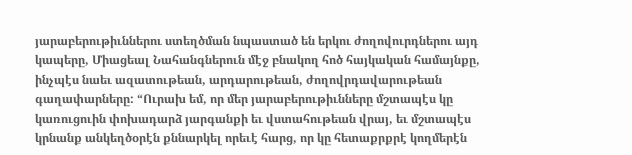յարաբերութիւններու ստեղծման նպաստած են երկու ժողովուրդներու այդ կապերը, Միացեալ Նահանգներուն մէջ բնակող հոծ հայկական համայնքը, ինչպէս նաեւ ազատութեան, արդարութեան, ժողովրդավարութեան գաղափարները: “Ուրախ եմ, որ մեր յարաբերութիւնները մշտապէս կը կառուցուին փոխադարձ յարգանքի եւ վստահութեան վրայ, եւ մշտապէս կրնանք անկեղծօրէն քննարկել որեւէ հարց, որ կը հետաքրքրէ կողմերէն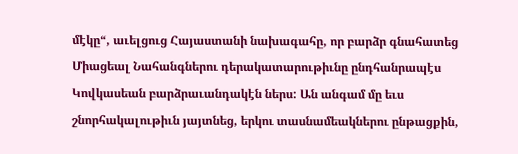մէկը“, աւելցուց Հայաստանի նախագահը, որ բարձր գնահատեց Միացեալ Նահանգներու դերակատարութիւնը ընդհանրապէս Կովկասեան բարձրաւանդակէն ներս: Ան անգամ մը եւս շնորհակալութիւն յայտնեց, երկու տասնամեակներու ընթացքին,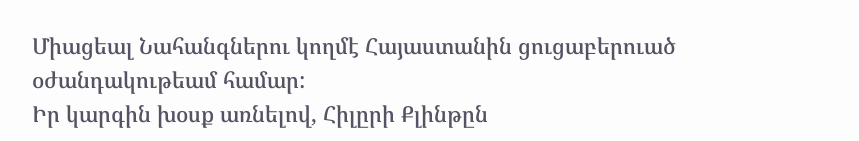Միացեալ Նահանգներու կողմէ Հայաստանին ցուցաբերուած օժանդակութեամ համար:
Իր կարգին խօսք առնելով, Հիլըրի Քլինթըն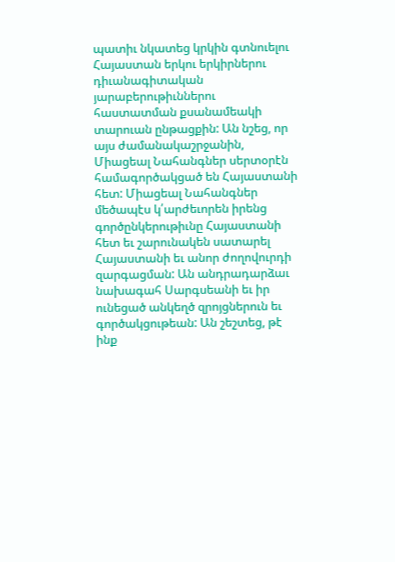պատիւ նկատեց կրկին գտնուելու Հայաստան երկու երկիրներու դիւանագիտական յարաբերութիւններու հաստատման քսանամեակի տարուան ընթացքին: Ան նշեց, որ այս ժամանակաշրջանին, Միացեալ Նահանգներ սերտօրէն համագործակցած են Հայաստանի հետ: Միացեալ Նահանգներ մեծապէս կ՛արժեւորեն իրենց գործընկերութիւնը Հայաստանի հետ եւ շարունակեն սատարել Հայաստանի եւ անոր ժողովուրդի զարգացման: Ան անդրադարձաւ նախագահ Սարգսեանի եւ իր ունեցած անկեղծ զրոյցներուն եւ գործակցութեան: Ան շեշտեց, թէ ինք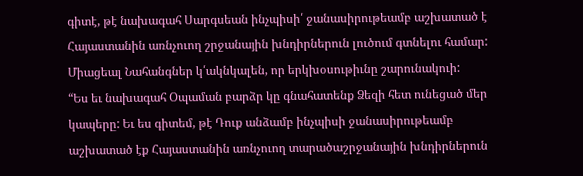գիտէ, թէ նախագահ Սարգսեան ինչպիսի՛ ջանասիրութեամբ աշխատած է Հայաստանին առնչուող շրջանային խնդիրներուն լուծում գտնելու համար: Միացեալ Նահանգներ կ՛ակնկալեն, որ երկխօսութիւնը շարունակուի:
“Ես եւ նախագահ Օպաման բարձր կը գնահատենք Ձեզի հետ ունեցած մեր կապերը: Եւ ես գիտեմ, թէ Դուք անձամբ ինչպիսի ջանասիրութեամբ աշխատած էք Հայաստանին առնչուող տարածաշրջանային խնդիրներուն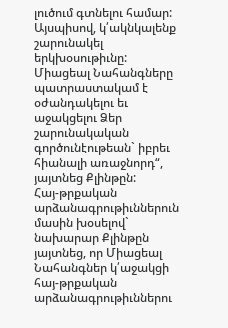լուծում գտնելու համար: Այսպիսով, կ՛ակնկալենք շարունակել երկխօսութիւնը: Միացեալ Նահանգները պատրաստակամ է օժանդակելու եւ աջակցելու Ձեր շարունակական գործունէութեան` իբրեւ հիանալի առաջնորդ“, յայտնեց Քլինթըն:
Հայ-թրքական արձանագրութիւններուն մասին խօսելով` նախարար Քլինթըն յայտնեց, որ Միացեալ Նահանգներ կ՛աջակցի հայ-թրքական արձանագրութիւններու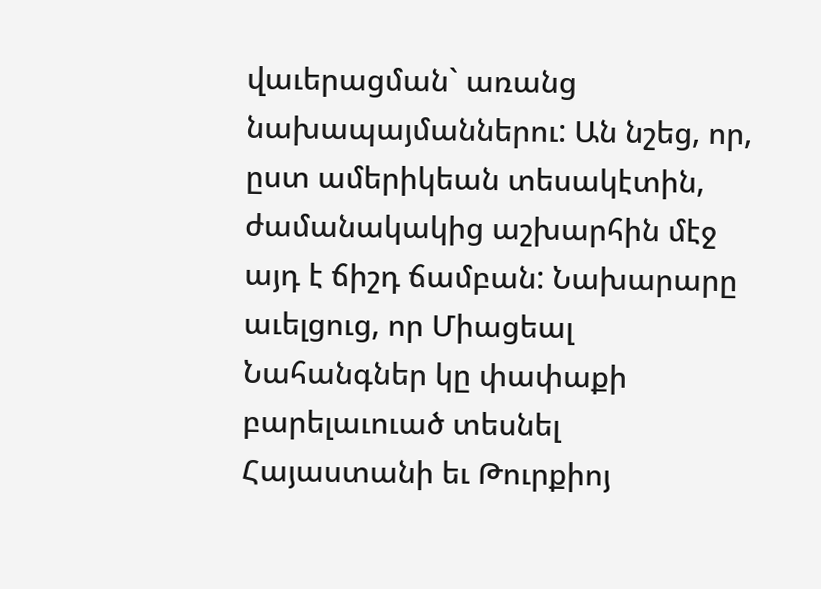վաւերացման` առանց նախապայմաններու: Ան նշեց, որ, ըստ ամերիկեան տեսակէտին, ժամանակակից աշխարհին մէջ այդ է ճիշդ ճամբան: Նախարարը աւելցուց, որ Միացեալ Նահանգներ կը փափաքի բարելաւուած տեսնել Հայաստանի եւ Թուրքիոյ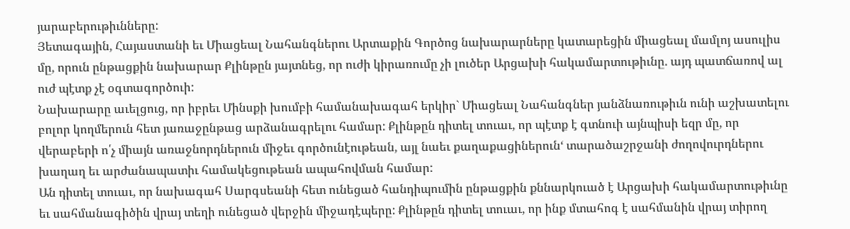յարաբերութիւնները:
Յետագային, Հայաստանի եւ Միացեալ Նահանգներու Արտաքին Գործոց նախարարները կատարեցին միացեալ մամլոյ ասուլիս մը, որուն ընթացքին նախարար Քլինթըն յայտնեց, որ ուժի կիրառումը չի լուծեր Արցախի հակամարտութիւնը. այդ պատճառով ալ ուժ պէտք չէ օգտագործուի:
Նախարարը աւելցուց, որ իբրեւ Մինսքի խումբի համանախագահ երկիր` Միացեալ Նահանգներ յանձնառութիւն ունի աշխատելու բոլոր կողմերուն հետ յառաջընթաց արձանագրելու համար: Քլինթըն դիտել տուաւ, որ պէտք է գտնուի այնպիսի եզր մը, որ վերաբերի ո՛չ միայն առաջնորդներուն միջեւ գործունէութեան, այլ նաեւ քաղաքացիներուն‘ տարածաշրջանի ժողովուրդներու խաղաղ եւ արժանապատիւ համակեցութեան ապահովման համար:
Ան դիտել տուաւ, որ նախագահ Սարգսեանի հետ ունեցած հանդիպումին ընթացքին քննարկուած է Արցախի հակամարտութիւնը եւ սահմանագիծին վրայ տեղի ունեցած վերջին միջադէպերը: Քլինթըն դիտել տուաւ, որ ինք մտահոգ է սահմանին վրայ տիրող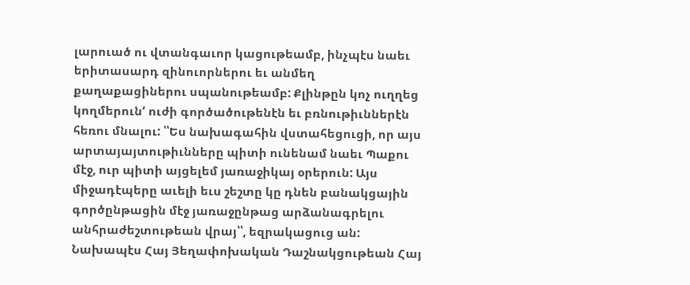լարուած ու վտանգաւոր կացութեամբ, ինչպէս նաեւ երիտասարդ զինուորներու եւ անմեղ քաղաքացիներու սպանութեամբ: Քլինթըն կոչ ուղղեց կողմերուն‘ ուժի գործածութենէն եւ բռնութիւններէն հեռու մնալու: ՝՝Ես նախագահին վստահեցուցի, որ այս արտայայտութիւնները պիտի ունենամ նաեւ Պաքու մէջ, ուր պիտի այցելեմ յառաջիկայ օրերուն: Այս միջադէպերը աւելի եւս շեշտը կը դնեն բանակցային գործընթացին մէջ յառաջընթաց արձանագրելու անհրաժեշտութեան վրայ՝՝, եզրակացուց ան:
Նախապէս Հայ Յեղափոխական Դաշնակցութեան Հայ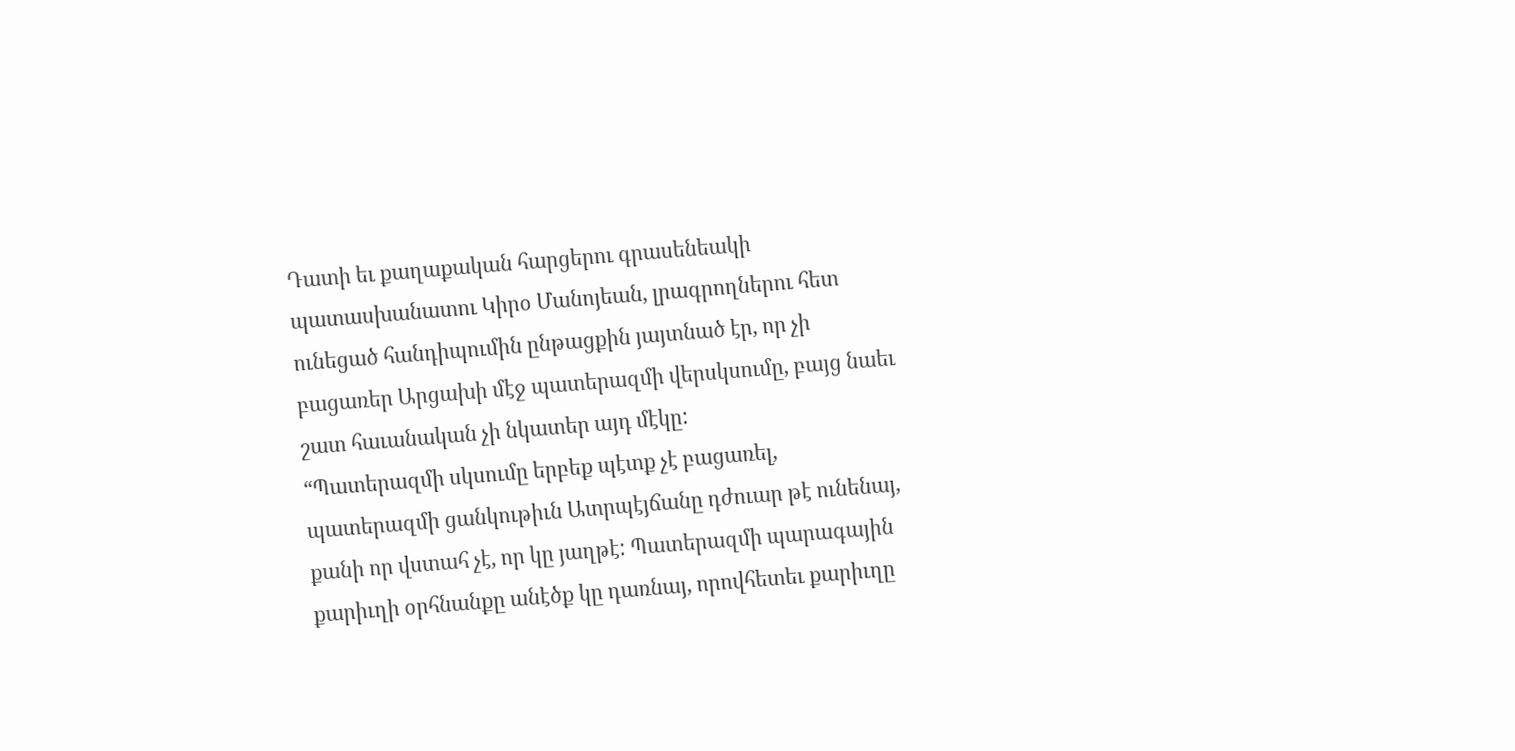Դատի եւ քաղաքական հարցերու գրասենեակի պատասխանատու Կիրօ Մանոյեան, լրագրողներու հետ ունեցած հանդիպումին ընթացքին յայտնած էր, որ չի բացառեր Արցախի մէջ պատերազմի վերսկսումը, բայց նաեւ շատ հաւանական չի նկատեր այդ մէկը:
“Պատերազմի սկսումը երբեք պէտք չէ բացառել, պատերազմի ցանկութիւն Ատրպէյճանը դժուար թէ ունենայ, քանի որ վստահ չէ, որ կը յաղթէ: Պատերազմի պարագային քարիւղի օրհնանքը անէծք կը դառնայ, որովհետեւ քարիւղը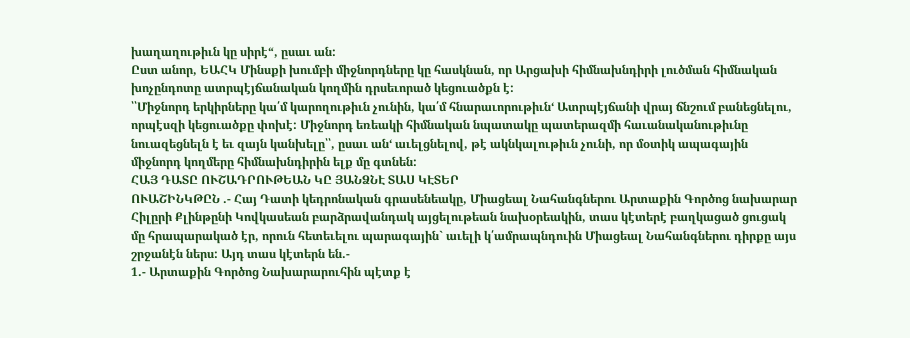խաղաղութիւն կը սիրէ“, ըսաւ ան:
Ըստ անոր, ԵԱՀԿ Մինսքի խումբի միջնորդները կը հասկնան, որ Արցախի հիմնախնդիրի լուծման հիմնական խոչընդոտը ատրպէյճանական կողմին դրսեւորած կեցուածքն է:
՝՝Միջնորդ երկիրները կա՛մ կարողութիւն չունին, կա՛մ հնարաւորութիւն‘ Ատրպէյճանի վրայ ճնշում բանեցնելու, որպէսզի կեցուածքը փոխէ: Միջնորդ եռեակի հիմնական նպատակը պատերազմի հաւանականութիւնը նուազեցնելն է եւ զայն կանխելը՝՝, ըսաւ ան‘ աւելցնելով, թէ ակնկալութիւն չունի, որ մօտիկ ապագային միջնորդ կողմերը հիմնախնդիրին ելք մը գտնեն:
ՀԱՅ ԴԱՏԸ ՈՒՇԱԴՐՈՒԹԵԱՆ ԿԸ ՅԱՆՁՆԷ ՏԱՍ ԿԷՏԵՐ
ՈՒԱՇԻՆԿԹԸՆ .- Հայ Դատի կեդրոնական գրասենեակը, Միացեալ Նահանգներու Արտաքին Գործոց նախարար Հիլըրի Քլինթընի Կովկասեան բարձրավանդակ այցելութեան նախօրեակին, տաս կէտերէ բաղկացած ցուցակ մը հրապարակած էր, որուն հետեւելու պարագային` աւելի կ՛ամրապնդուին Միացեալ Նահանգներու դիրքը այս շրջանէն ներս: Այդ տաս կէտերն են.-
1.- Արտաքին Գործոց Նախարարուհին պէտք է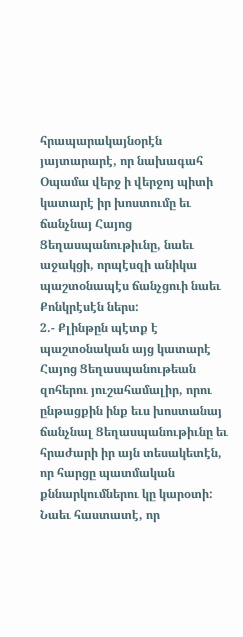հրապարակայնօրէն յայտարարէ, որ նախագահ Օպամա վերջ ի վերջոյ պիտի կատարէ իր խոստումը եւ ճանչնայ Հայոց Ցեղասպանութիւնը, նաեւ աջակցի, որպէսզի անիկա պաշտօնապէս ճանչցուի նաեւ Քոնկրէսէն ներս:
2.- Քլինթըն պէտք է պաշտօնական այց կատարէ Հայոց Ցեղասպանութեան զոհերու յուշահամալիր, որու ընթացքին ինք եւս խոստանայ ճանչնալ Ցեղասպանութիւնը եւ հրաժարի իր այն տեսակետէն, որ հարցը պատմական քննարկումներու կը կարօտի: Նաեւ հաստատէ, որ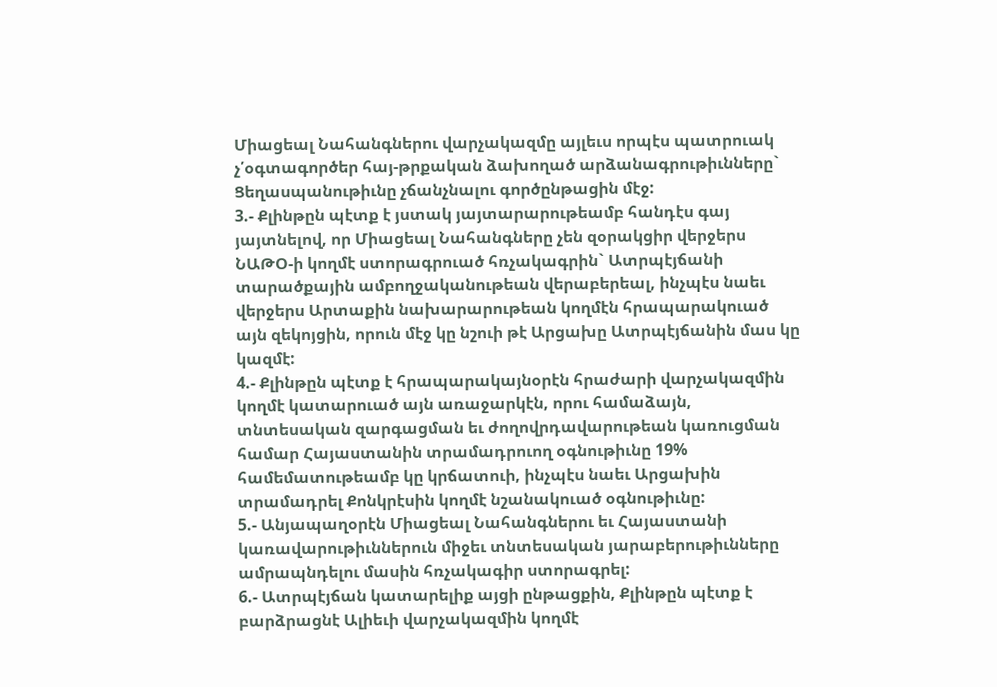Միացեալ Նահանգներու վարչակազմը այլեւս որպէս պատրուակ չ՛օգտագործեր հայ-թրքական ձախողած արձանագրութիւնները` Ցեղասպանութիւնը չճանչնալու գործընթացին մէջ:
3.- Քլինթըն պէտք է յստակ յայտարարութեամբ հանդէս գայ յայտնելով, որ Միացեալ Նահանգները չեն զօրակցիր վերջերս ՆԱԹՕ-ի կողմէ ստորագրուած հռչակագրին` Ատրպէյճանի տարածքային ամբողջականութեան վերաբերեալ, ինչպէս նաեւ վերջերս Արտաքին նախարարութեան կողմէն հրապարակուած այն զեկոյցին, որուն մէջ կը նշուի թէ Արցախը Ատրպէյճանին մաս կը կազմէ:
4.- Քլինթըն պէտք է հրապարակայնօրէն հրաժարի վարչակազմին կողմէ կատարուած այն առաջարկէն, որու համաձայն, տնտեսական զարգացման եւ ժողովրդավարութեան կառուցման համար Հայաստանին տրամադրուող օգնութիւնը 19% համեմատութեամբ կը կրճատուի, ինչպէս նաեւ Արցախին տրամադրել Քոնկրէսին կողմէ նշանակուած օգնութիւնը:
5.- Անյապաղօրէն Միացեալ Նահանգներու եւ Հայաստանի կառավարութիւններուն միջեւ տնտեսական յարաբերութիւնները ամրապնդելու մասին հռչակագիր ստորագրել:
6.- Ատրպէյճան կատարելիք այցի ընթացքին, Քլինթըն պէտք է բարձրացնէ Ալիեւի վարչակազմին կողմէ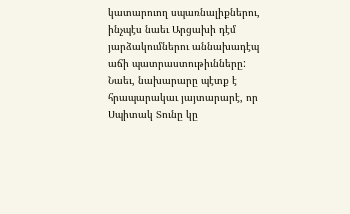կատարուող սպառնալիքներու, ինչպէս նաեւ Արցախի դէմ յարձակումներու աննախադէպ աճի պատրաստութիւնները: Նաեւ, նախարարը պէտք է հրապարակաւ յայտարարէ, որ Սպիտակ Տունը կը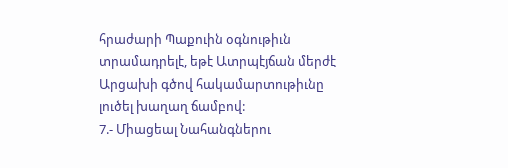հրաժարի Պաքուին օգնութիւն տրամադրելէ, եթէ Ատրպէյճան մերժէ Արցախի գծով հակամարտութիւնը լուծել խաղաղ ճամբով:
7.- Միացեալ Նահանգներու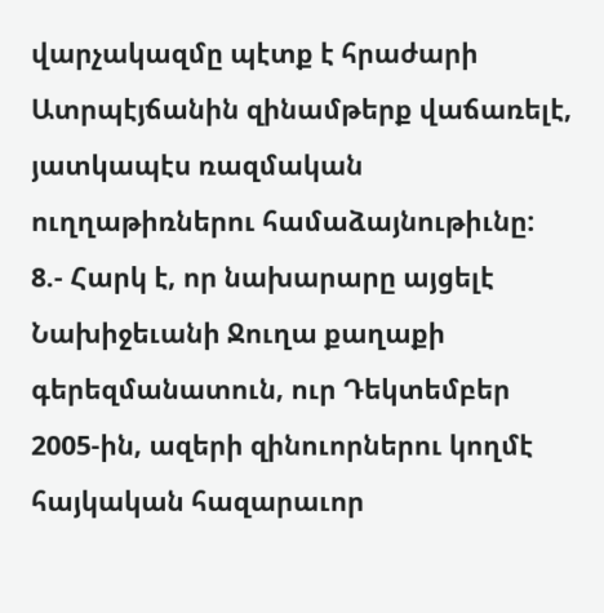վարչակազմը պէտք է հրաժարի Ատրպէյճանին զինամթերք վաճառելէ, յատկապէս ռազմական ուղղաթիռներու համաձայնութիւնը:
8.- Հարկ է, որ նախարարը այցելէ Նախիջեւանի Ջուղա քաղաքի գերեզմանատուն, ուր Դեկտեմբեր 2005-ին, ազերի զինուորներու կողմէ հայկական հազարաւոր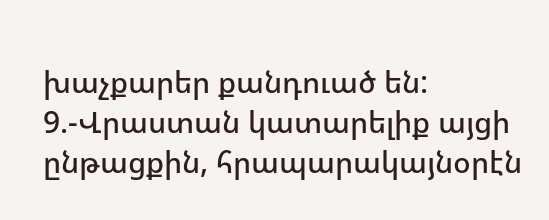խաչքարեր քանդուած են:
9.-Վրաստան կատարելիք այցի ընթացքին, հրապարակայնօրէն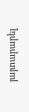յայտարարել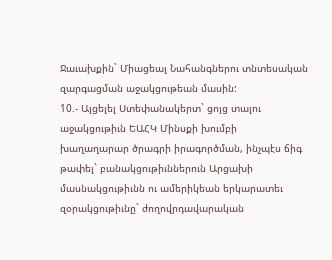Ջաւախքին` Միացեալ Նահանգներու տնտեսական զարգացման աջակցութեան մասին:
10.- Այցելել Ստեփանակերտ` ցոյց տալու աջակցութիւն ԵԱՀԿ Մինսքի խումբի խաղաղարար ծրագրի իրագործման, ինչպէս ճիգ թափել` բանակցութիւններուն Արցախի մասնակցութիւնն ու ամերիկեան երկարատեւ զօրակցութիւնը` ժողովրդավարական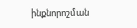ինքնորոշման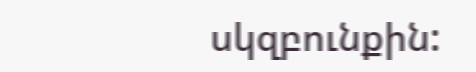սկզբունքին: